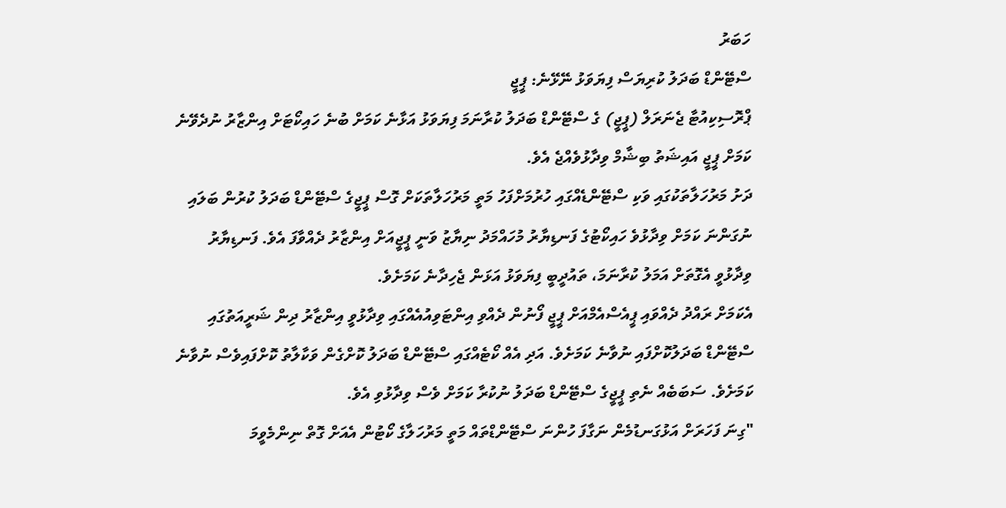ހަބަރު
ސްޓޭންޑް ބަދަލު ކުރިޔަސް ފިޔަވަޅު ނޭޅޭނެ: ޕީޖީ
ޕްރޮސިކިއުޓާ ޖެނަރަލް (ޕީޖީ) ގެ ސްޓޭންޑް ބަދަލު ކުރާނަމަ ފިޔަވަޅު އަޅާނެ ކަމަށް ބުނެ ހައިކޯޓަށް އިންޒާރު ނުދެވޭނެ ކަމަށް ޕީޖީ އައިޝަތު ބިޝާމް ވިދާޅުވެއްޖެ އެވެ.
ދަށު މަރުހަލާތަކުގައި ވަކި ސްޓޭންޑެއްގައި ހުރުމަށްފަހު މަތީ މަރުހަލާތަކަށް ގޮސް ޕީޖީގެ ސްޓޭންޑް ބަދަލު ކުރުން ބަލައި ނުގަންނަ ކަމަށް ވިދާޅުވެ ހައިކޯޓުގެ ފަނޑިޔާރު މުހައްމަދު ނިޔާޒު ވަނީ ޕީޖީއަށް އިންޒާރު ދެއްވާފަ އެވެ. ފަނޑިޔާރު ވިދާޅުވީ އެގޮތަށް އަމަލު ކުރާނަމަ، ތައުދީބީ ފިޔަވަޅު އަޅަން ޖެހިދާނެ ކަމަށެވެ.
އެކަމަށް ރައްދު ދެއްވައި ޕީއެސްއެމްއަށް ޕީޖީ ފޯނުން ދެއްވި އިންޓަވިއުއެއްގައި ވިދާޅުވީ އިންޒާރު ދިން ޝަރީއަތުގައި ސްޓޭންޑް ބަދަލުކޮށްފައި ނުވާނެ ކަމަށެވެ. އަދި އެއް ކޯޓެއްގައި ސްޓޭންޑް ބަދަލު ކޮށްގެން ވަކާލާތު ކޮށްފައިވެސް ނުވާނެ ކަމަށެވެ. ސަބަބެއް ނެތި ޕީޖީގެ ސްޓޭންޑް ބަދަލު ނުކުރާ ކަމަށް ވެސް ވިދާޅުވި އެވެ.
"ގިނަ ފަހަރަށް އަޅުގަނޑުމެން ނަގާފަ ހުންނަ ސްޓޭންޑްތައް މަތީ މަރުހަލާގެ ކޯޓުން އެއަށް ގޮތް ނިންމެވީމަ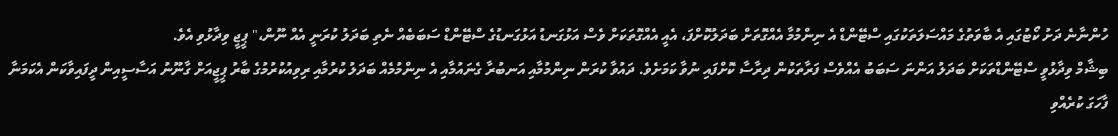ހުންނާނެ ދަށު ކޯޓުގައި އެ ބާވަތުގެ މައްސަލަތަކުގައި ސްޓޭންޑް އެ ނިންމުމާ އެއްގޮތަށް ބަދަލުކޮށްފަ، އެއީ އެއްގޮތަކަށް ވެސް އަޅުގަނޑު އަޅުގަނޑުގެ ސްޓޭންޑް ސަބަބެއް ނެތި ބަދަލު ކުރަނީ އެއް ނޫން،" ޕީޖީ ވިދާޅުވި އެވެ.
ބިޝާމް ވިދާޅުވީ ސްޓޭންޑްތަކަށް ބަދަލު އަންނަ ސަބަބު އެއްވެސް ފަރާތަކުން ދިރާސާ ކޮށްފައި ނުވާ ކަމަށެވެ. ދައުވާ ކުރަން ނިންމުމާއި އަނބުރާ ގެނައުމާއި އެ ނިންމުމެއް ބަދަލު ކުރުމާއި ރިވިއުކުރުމުގެ ބާރު ޕީޖީއަށް ގާނޫނު އަސާސީއިން ދީފައިވާކަން އެކަމަނާ ފާހަގަ ކުރެއްވި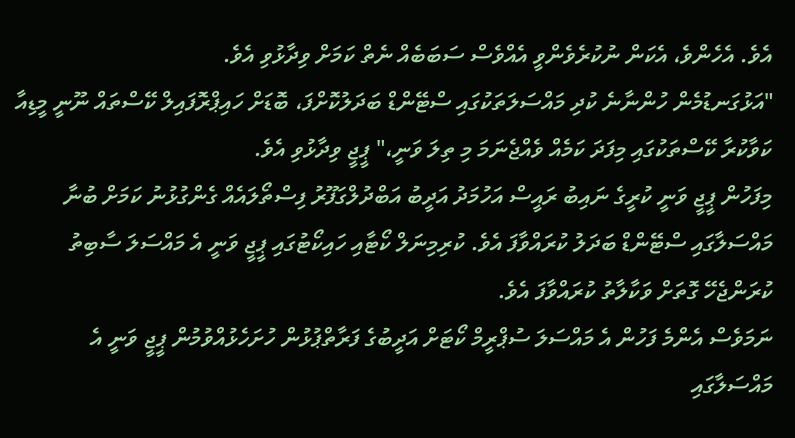އެވެ. އެހެންވެ، އެކަން ނުކުރެވެންވީ އެއްވެސް ސަބަބެއް ނެތް ކަމަށް ވިދާޅުވި އެވެ.
"އަޅުގަނޑުމެން ހުންނާނެ ކުދި މައްސަލަތަކުގައި ސްޓޭންޑް ބަދަލުކޮށްފަ، ބޮޑަށް ހައިޕްރޮފައިލް ކޭސްތައް ނޫނީ މީޑިއާ ކަވާކުރާ ކޭސްތަކުގައި މިފަދަ ކަމެއް ވެއްޖެނަމަ މި ތިލަ ވަނީ،" ޕީޖީ ވިދާޅުވި އެވެ.
މިފަހުން ޕީޖީ ވަނީ ކުރީގެ ނައިބު ރައީސް އަހުމަދު އަދީބު އަބްދުލްގަފޫރު ފިސްތޯލައެއް ގެންގުޅުނު ކަމަށް ބުނާ މައްސަލާގައި ސްޓޭންޑް ބަދަލު ކުރައްވާފަ އެވެ. ކުރިމިނަލް ކޯޓާއި ހައިކޯޓުގައި ޕީޖީ ވަނީ އެ މައްސަލަ ސާބިތު ކުރަންޖެހޭ ގޮތަށް ވަކާލާތު ކުރައްވާފަ އެވެ.
ނަމަވެސް އެންމެ ފަހުން އެ މައްސަލަ ސުޕްރީމް ކޯޓަށް އަދީބުގެ ފަރާތްޕުޅުން ހުށަހެޅުއްވުމުން ޕީޖީ ވަނީ އެ މައްސަލާގައި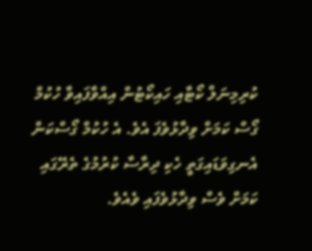ކުރިމިނަލް ކޯޓާއި ހައިކޯޓުން އިއްވާފައިވާ ހުކުމް ގޯސް ކަމަށް ވިދާޅުވެފަ އެވެ. އެ ހުކުމް ގޯސްކަން އެނގިވަޑައިގަތީ ހެކި ދިރާސާ ކުރުމުގެ ތެރޭގައި ކަމަށް ވެސް ވިދާޅުވެފައި ވެއެވެ.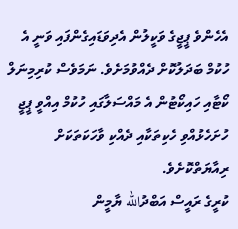އެހެންވެ ޕީޖީގެ ވަކީލުން އެދިވަޑައިގެންފައި ވަނީ އެ ހުކުމް ބަދަލުކޮށް ދެއްވުމަށެވެ. ނަމަވެސް ކުރިމިނަލް ކޯޓާއި ހައިކޯޓުން އެ މައްސަލާގައި ހުކުމް އިއްވީ ޕީޖީ ހުށަހެޅުއްވި ހެކިތަކާއި ދެއްކި ވާހަކަތަކަށް ރިއާޔަތްކޮށެވެ.
ކުރީގެ ރައީސް އަބްދުالله ޔާމީން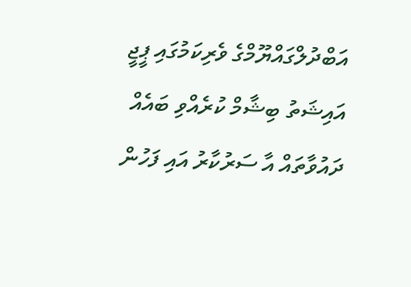އަބްދުލްގައްޔޫމްގެ ވެރިކަމުގައި ޕީޖީ އައިޝަތު ބިޝާމް ކުރެއްވި ބައެއް ދައުވާތައް އާ ސަރުކާރު އައި ފަހުން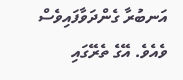އަނބުރާ ގެންދަވާފައިވެސް ވެއެވެ. އޭގެ ތެރޭގައި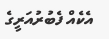އެކެއް ފެބުރުއަރީގެ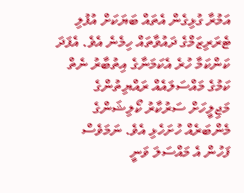އަމުރާ ގުޅިގެން އެތައް ބަޔަކަށް އުފުލި ޓެރަރިޒަމްގެ ދައުވާތައް ހިމެނެ އެވެ. އެފަދަ ކަންކަމާ ހުރެ އެކަމަނާގެ އިތުބާރު ނެތް ކަމުގެ މައްސަލައެއް ރައްޔިތުންގެ މަޖިލީހަށް ސަރުކާރު ކޯލިޝަންގެ މެންބަރެއް ހުށަހެޅި އެވެ. ނަމަވެސް ފަހުން އެ މައްސަލަ ވަނީ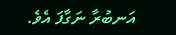އަނބުރާ ނަގާފަ އެވެ.